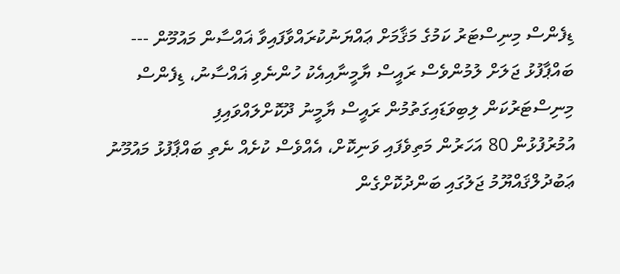ޑިފެންސް މިނިސްޓަރު ކަމުގެ މަޤާމަށް ޢައްޔަނުކުރައްވާފައިވާ ޣައްސާން މައުމޫން ---
ބައްޕާފުޅު ޖަލަށް ލުމުންވެސް ރައީސް ޔާމީނާއިއެކު ހުންނެވި ޣައްސާނު، ޑިފެންސް މިނިސްޓަރުކަން ލިބިވަޑައިގަތުމުން ރައީސް ޔާމީނު ދޫކޮށްލައްވައިފި
އުމުރުފުޅުން 80 އަހަރުން މަތިވެފައި ވަނިކޮށް، އެއްވެސް ކުށެއް ނެތި ބައްޕާފުޅު މައުމޫނު ޢަބުދުލްޤައްޔޫމު ޖަލުގައި ބަންދުކޮށްގެން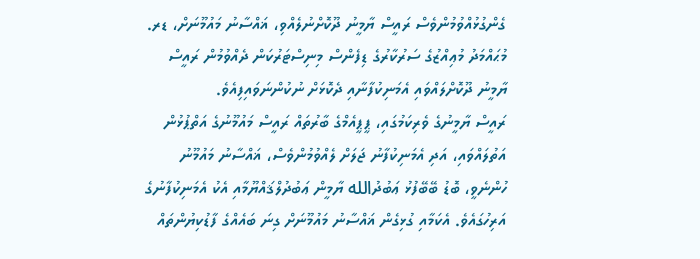ގެންގުޅުއްވުމުންވެސް ރައީސް ޔާމީނު ދޫކޮށްނުލެއްވި، ޣައްސާނު މައުމޫނަށް، ޑރ. މުޙައްމަދު މުޢިއްޒުގެ ސަރުކާރުގެ ޑިފެންސް މިނިސްޓަރުކަން ދެއްވުމުން ރައީސް ޔާމީނު ދޫކޮށްލައްވައި އެމަނިކުފާނާއި ދެކޮޅަށް ނުކުންނަވައިފިއެވެ.
ރައީސް ޔާމީނުގެ ވެރިކަމުގައި، ޕީޕީއެމްގެ ބާރުތައް ރައީސް މައުމޫނުގެ އަތްޕުޅުން އަތުލައްވައި، އަދި އެމަނިކުފާނު ޖަލަށް ލެއްވުމުންވެސް، ޣައްސާނު މައުމޫނު ހުންނެވީ، ބޮޑު ބޭބޭފުޅު ޢަބުދުالله ޔާމީން ޢަބުދުލްޤައްޔޫމާއި އެކު އެމަނިކުފާނުގެ އަރިހުގައެވެ. އެކަމާއި ގުޅިގެން ޣައްސާނު މައުމޫނަށް ގިނަ ބައެއްގެ ފާޑުކިޔުންތައް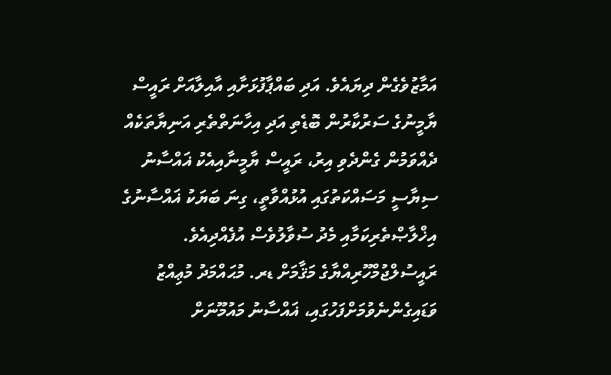އަމާޒުވެގެން ދިޔައެވެ. އަދި ބައްޕާފުޅަށާއި އާއިލާއަށް ރައީސް ޔާމީނުގެ ސަރުކާރުން ބޮޑެތި އަދި އިހާނަތްތެރި އަނިޔާތަކެއް ދެއްވަމުން ގެންދެވި އިރު، ރައީސް ޔާމީނާއިއެކު ޣައްސާނު ސިޔާސީ މަސައްކަތުގައި އުޅުއްވާތީ، ގިނަ ބަޔަކު ޣައްސާނުގެ އިޚްލާޞްތެރިކަމާއި މެދު ސުވާލުވެސް އުފެއްދިއެވެ.
ރައީސުލްޖުމްހޫރިއްޔާގެ މަޤާމަށް ޑރ. މުޙައްމަދު މުޢިއްޒު ވަޑައިގެންނެވުމަށްފަހުގައި، ޣައްސާނު މައުމޫނަށް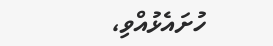ހުށައެޅުއްވި،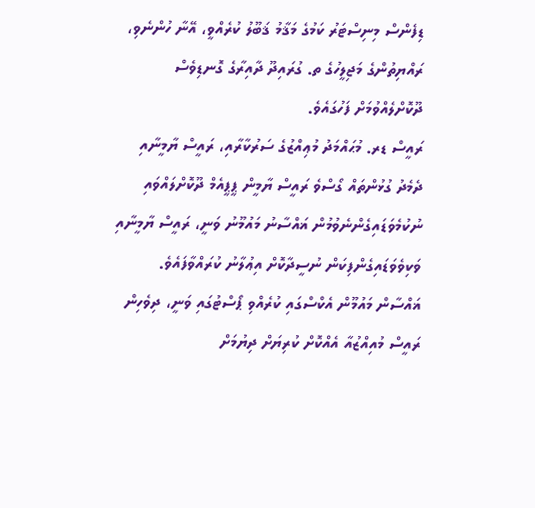ޑިފެންސް މިނިސްޓަރު ކަމުގެ މަޤާމު ޤަބޫލު ކުރެއްވީ، އޭނާ ހުންނެވި، ރައްޔިތުންގެ މަޖިލީހުގެ ތ. ގުރައިދޫ ދާއިރާގެ ގޮނޑިވެސް ދޫކޮށްލެއްވުމަށް ފަހުގައެވެ.
ރައީސް ޑރ. މުޙައްމަދު މުޢިއްޒުގެ ސަރުކާރާއި، ރައީސް ޔާމީނާއި ދެމެދު ގުޅުންތައް ގޯސްވެ ރައީސް ޔާމީން ޕީޕީއެމް ދޫކޮށްލައްވައި ނުކުމެވަޑައިގެންނެވުމުން ޣައްސާނު މައުމޫނު ވަނީ، ރައީސް ޔާމީނާއި ވަކިވެވަޑައިގެންފިކަން ނުސީދާކޮށް އިޢުލާނު ކުރައްވާފައެވެ.
ޣައްސާން މައުމޫން އެކްސްގައި ކުރެއްވި ޕޯސްޓުގައި ވަނީ، ދިވެހިން ރައީސް މުއިއްޒުއާ އެއްކޮށް ކުރިޔަށް ދިޔުމަށް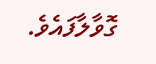ގޮވާލާފައެވެ.